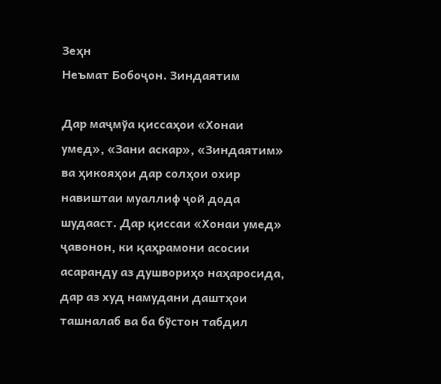Зеҳн
Неъмат Бобоҷон. Зиндаятим

Дар маҷмўа қиссаҳои «Хонаи умед», «Зани аскар», «Зиндаятим» ва ҳикояҳои дар солҳои охир навиштаи муаллиф ҷой дода шудааст. Дар қиссаи «Хонаи умед» ҷавонон, ки қаҳрамони асосии асаранду аз душвориҳо наҳаросида, дар аз худ намудани даштҳои ташналаб ва ба бўстон табдил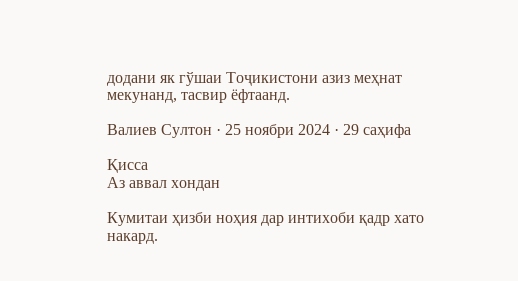додани як гўшаи Тоҷикистони азиз меҳнат мекунанд, тасвир ёфтаанд.

Валиев Султон · 25 ноябри 2024 · 29 саҳифа

Қисса
Аз аввал хондан

Кумитаи ҳизби ноҳия дар интихоби қадр хато накард.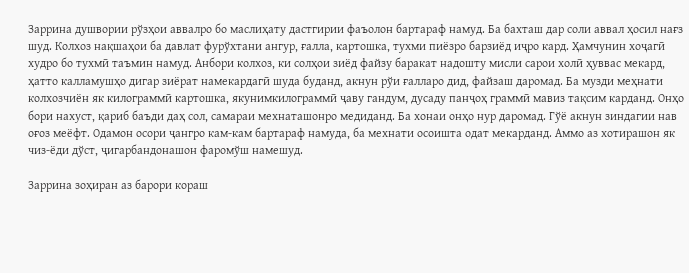Заррина душвории рўзҳои аввалро бо маслиҳату дастгирии фаъолон бартараф намуд. Ба бахташ дар соли аввал ҳосил нағз шуд. Колхоз нақшаҳои ба давлат фурўхтани ангур, ғалла, картошка, тухми пиёзро барзиёд иҷро кард. Ҳамчунин хоҷагӣ худро бо тухмӣ таъмин намуд. Анбори колхоз, ки солҳои зиёд файзу баракат надошту мисли сарои холӣ ҳуввас мекард, ҳатто калламушҳо дигар зиёрат намекардагӣ шуда буданд, акнун рўи ғалларо дид, файзаш даромад. Ба музди меҳнати колхозчиён як килограммӣ картошка, якунимкилограммӣ ҷаву гандум, дусаду панҷоҳ граммӣ мавиз тақсим карданд. Онҳо бори нахуст, қариб баъди даҳ сол, самараи мехнаташонро медиданд. Ба хонаи онҳо нур даромад. Гўё акнун зиндагии нав оғоз меёфт. Одамон осори ҷангро кам-кам бартараф намуда, ба мехнати осоишта одат мекарданд. Аммо аз хотирашон як чиз-ёди дўст, ҷигарбандонашон фаромўш намешуд.

Заррина зоҳиран аз барори кораш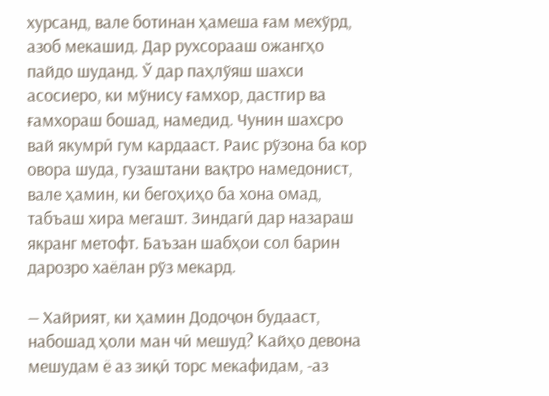хурсанд, вале ботинан ҳамеша ғам мехўрд, азоб мекашид. Дар рухсорааш ожангҳо пайдо шуданд. Ў дар паҳлўяш шахси асосиеро, ки мўнису ғамхор, дастгир ва ғамхораш бошад, намедид. Чунин шахсро вай якумрӣ гум кардааст. Раис рўзона ба кор овора шуда, гузаштани вақтро намедонист, вале ҳамин, ки бегоҳиҳо ба хона омад, табъаш хира мегашт. Зиндагӣ дар назараш якранг метофт. Баъзан шабҳои сол барин дарозро хаёлан рўз мекард.

— Хайрият, ки ҳамин Додоҷон будааст, набошад ҳоли ман чӣ мешуд? Кайҳо девона мешудам ё аз зиқӣ торс мекафидам, -аз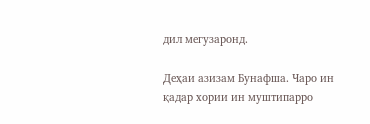дил мегузаронд.

Деҳаи азизам Бунафша. Чаро ин қадар хории ин муштипарро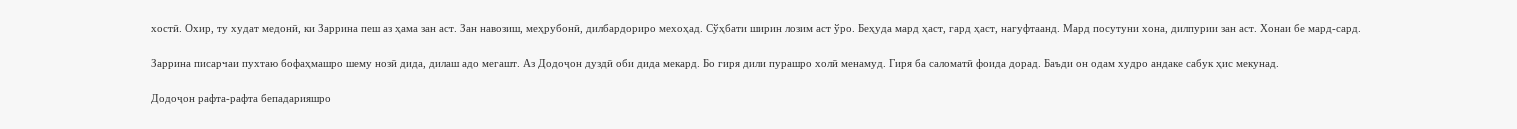хостӣ. Охир, ту худат медонӣ, ки Заррина пеш аз ҳама зан аст. Зан навозиш, меҳрубонӣ, дилбардориро мехоҳад. Сўҳбати ширин лозим аст ўро. Беҳуда мард ҳаст, гард ҳаст, нагуфтаанд. Мард посутуни хона, дилпурии зан аст. Хонаи бе мард-сард.

Заррина писарчаи пухтаю бофаҳмашро шему нозӣ дида, дилаш адо мегашт. Аз Додоҷон дуздӣ оби дида мекард. Бо гиря дили пурашро холӣ менамуд. Гиря ба саломатӣ фоида дорад. Баъди он одам худро андаке сабук ҳис мекунад.

Додоҷон рафта-рафта бепадарияшро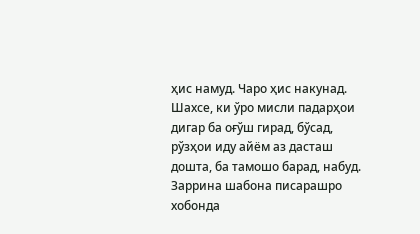ҳис намуд. Чаро ҳис накунад. Шахсе, ки ўро мисли падарҳои дигар ба оғўш гирад, бўсад, рўзҳои иду айём аз дасташ дошта, ба тамошо барад, набуд. Заррина шабона писарашро хобонда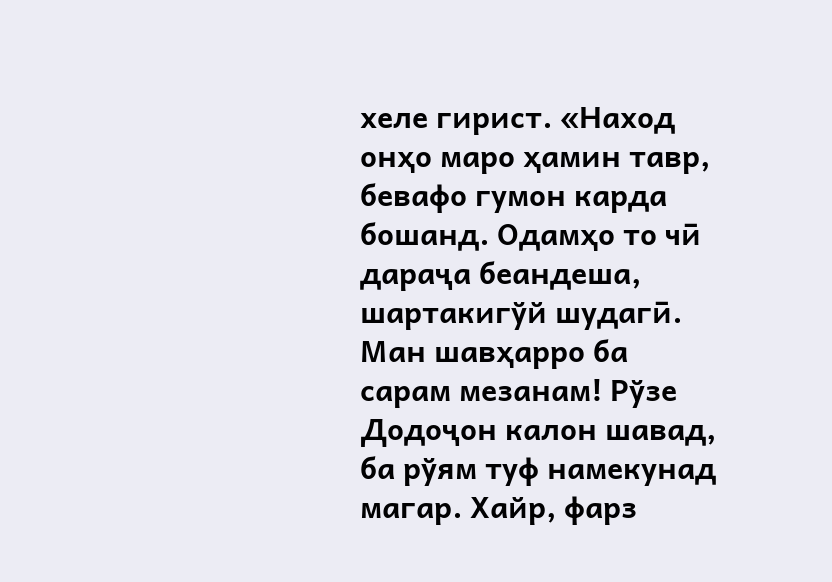хеле гирист. «Наход онҳо маро ҳамин тавр, бевафо гумон карда бошанд. Одамҳо то чӣ дараҷа беандеша, шартакигўй шудагӣ. Ман шавҳарро ба сарам мезанам! Рўзе Додоҷон калон шавад, ба рўям туф намекунад магар. Хайр, фарз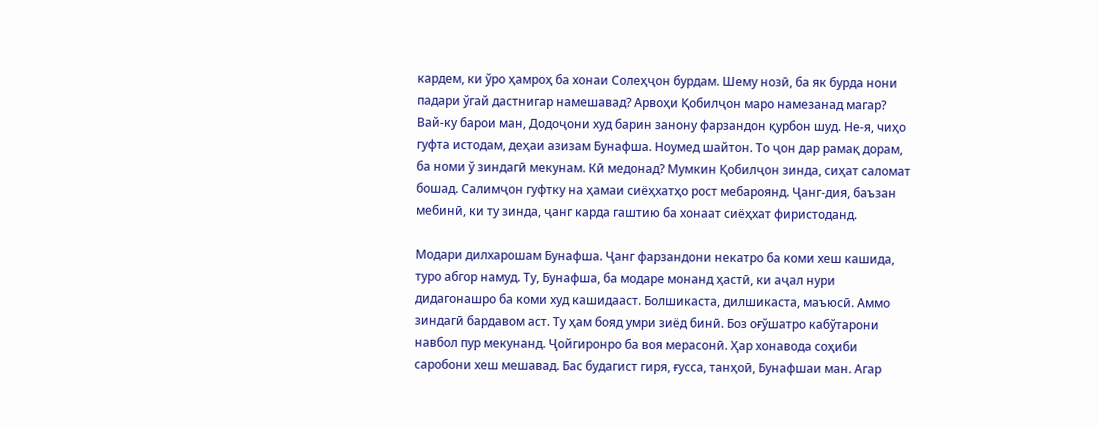кардем, ки ўро ҳамроҳ ба хонаи Солеҳҷон бурдам. Шему нозӣ, ба як бурда нони падари ўгай дастнигар намешавад? Арвоҳи Қобилҷон маро намезанад магар? Вай-ку барои ман, Додоҷони худ барин занону фарзандон қурбон шуд. Не-я, чиҳо гуфта истодам, деҳаи азизам Бунафша. Ноумед шайтон. То ҷон дар рамақ дорам, ба номи ў зиндагӣ мекунам. Кӣ медонад? Мумкин Қобилҷон зинда, сиҳат саломат бошад. Салимҷон гуфтку на ҳамаи сиёҳхатҳо рост мебароянд. Ҷанг-дия, баъзан мебинӣ, ки ту зинда, ҷанг карда гаштию ба хонаат сиёҳхат фиристоданд.

Модари дилхарошам Бунафша. Ҷанг фарзандони некатро ба коми хеш кашида, туро абгор намуд. Ту, Бунафша, ба модаре монанд ҳастӣ, ки аҷал нури дидагонашро ба коми худ кашидааст. Болшикаста, дилшикаста, маъюсӣ. Аммо зиндагӣ бардавом аст. Ту ҳам бояд умри зиёд бинӣ. Боз оғўшатро кабўтарони навбол пур мекунанд. Ҷойгиронро ба воя мерасонӣ. Ҳар хонавода соҳиби саробони хеш мешавад. Бас будагист гиря, ғусса, танҳоӣ, Бунафшаи ман. Агар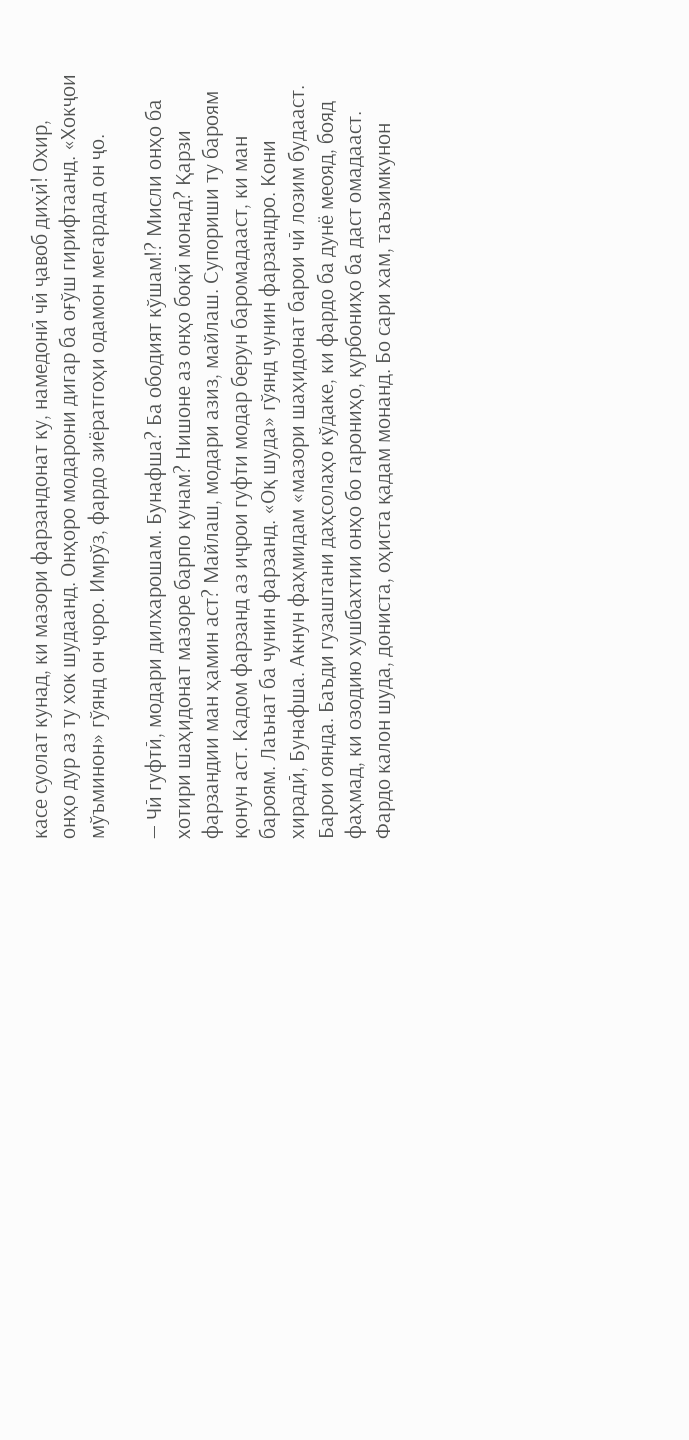касе суолат кунад, ки мазори фарзандонат ку, намедонӣ чӣ ҷавоб диҳӣ! Охир, онҳо дур аз ту хок шудаанд. Онҳоро модарони дигар ба оғўш гирифтаанд. «Хокҷои мўъминон» гўянд он ҷоро. Имрўз, фардо зиёратгоҳи одамон мегардад он ҷо.

— Чӣ гуфтӣ, модари дилхарошам. Бунафша? Ба ободият кўшам!? Мисли онҳо ба хотири шаҳидонат мазоре барпо кунам? Нишоне аз онҳо боқӣ монад? Қарзи фарзандии ман ҳамин аст? Майлаш, модари азиз, майлаш. Супориши ту бароям қонун аст. Кадом фарзанд аз иҷрои гуфти модар берун баромадааст, ки ман бароям. Лаънат ба чунин фарзанд. «Оқ шуда» гўянд чунин фарзандро. Кони хирадӣ, Бунафша. Акнун фаҳмидам «мазори шаҳидонат барои чӣ лозим будааст. Барои оянда. Баъди гузаштани даҳсолаҳо кўдаке, ки фардо ба дунё меояд, бояд фаҳмад, ки озодию хушбахтии онҳо бо гарониҳо, қурбониҳо ба даст омадааст. Фардо калон шуда, дониста, оҳиста қадам монанд. Бо сари хам, таъзимкунон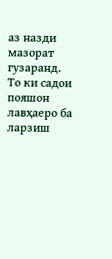аз назди мазорат гузаранд. То ки садои пояшон лавҳаеро ба ларзиш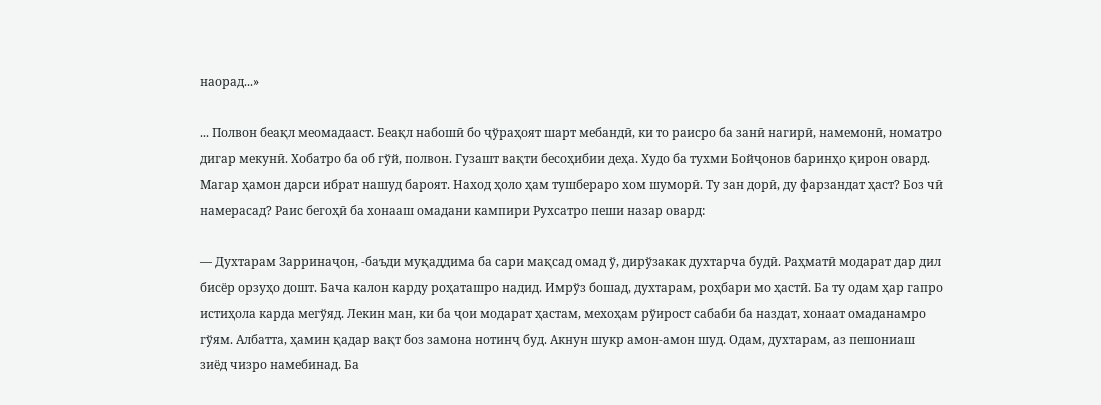наорад...»

... Полвон беақл меомадааст. Беақл набошӣ бо ҷўраҳоят шарт мебандӣ, ки то раисро ба занӣ нагирӣ, намемонӣ, номатро дигар мекунӣ. Хобатро ба об гўй, полвон. Гузашт вақти бесоҳибии деҳа. Худо ба тухми Бойҷонов баринҳо қирон овард. Магар ҳамон дарси ибрат нашуд бароят. Наход ҳоло ҳам тушбераро хом шуморӣ. Ту зан дорӣ, ду фарзандат ҳаст? Боз чӣ намерасад? Раис бегоҳӣ ба хонааш омадани кампири Рухсатро пеши назар овард:

— Духтарам Зарринаҷон, -баъди муқаддима ба сари мақсад омад ў, дирўзакак духтарча будӣ. Раҳматӣ модарат дар дил бисёр орзуҳо дошт. Бача калон карду роҳаташро надид. Имрўз бошад, духтарам, роҳбари мо ҳастӣ. Ба ту одам ҳар гапро истиҳола карда мегўяд. Лекин ман, ки ба ҷои модарат ҳастам, мехоҳам рўирост сабаби ба наздат, хонаат омаданамро гўям. Албатта, ҳамин қадар вақт боз замона нотинҷ буд. Акнун шукр амон-амон шуд. Одам, духтарам, аз пешониаш зиёд чизро намебинад. Ба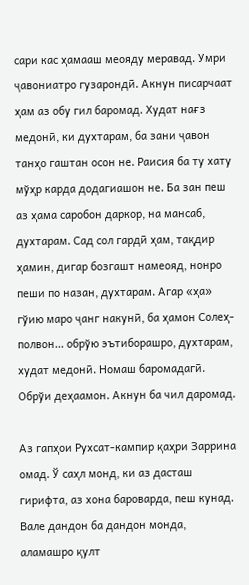сари кас ҳамааш меояду меравад. Умри ҷавониатро гузарондӣ. Акнун писарчаат ҳам аз обу гил баромад. Худат нағз медонӣ, ки духтарам, ба зани ҷавон танҳо гаштан осон не. Раисия ба ту хату мўҳр карда додагиашон не. Ба зан пеш аз ҳама саробон даркор, на мансаб, духтарам. Сад сол гардӣ ҳам, тақдир ҳамин, дигар бозгашт намеояд, нонро пеши по назан, духтарам. Агар «ҳа» гўию маро ҷанг накунӣ, ба ҳамон Солеҳ-полвон... обрўю эътиборашро, духтарам, худат медонӣ. Номаш баромадагӣ. Обрўи деҳаамон. Акнун ба чил даромад.

Аз гапҳои Рухсат-кампир қаҳри Заррина омад. Ў саҳл монд, ки аз дасташ гирифта, аз хона бароварда, пеш кунад. Вале дандон ба дандон монда, аламашро қулт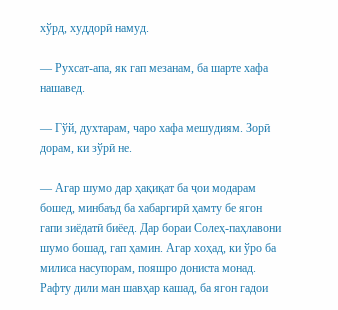хўрд, худдорӣ намуд.

— Рухсат-апа, як гап мезанам, ба шарте хафа нашавед.

— Гўй, духтарам, чаро хафа мешудиям. Зорӣ дорам, ки зўрӣ не.

— Агар шумо дар ҳақиқат ба ҷои модарам бошед, минбаъд ба хабаргирӣ ҳамту бе ягон гапи зиёдатӣ биёед. Дар бораи Солеҳ-паҳлавони шумо бошад, гап ҳамин. Агар хоҳад, ки ўро ба милиса насупорам, пояшро дониста монад. Рафту дили ман шавҳар кашад, ба ягон гадои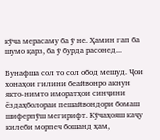кўча мерасаму ба ў не. Ҳамин гап ба шумо қарз, ба ў бурда расонед...

Бунафша сол то сол обод мешуд. Ҷои хонаҳои гилини беайвонро акнун якто-нимто иморатҳои синҷини ёздаҳболораи пешайвондори бомаш шиферпўш мегирифт. Кўчаҳояш каҷу килеби морпеч бошанд ҳам,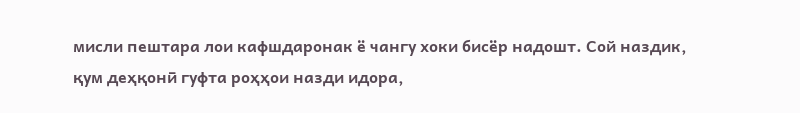мисли пештара лои кафшдаронак ё чангу хоки бисёр надошт. Сой наздик, қум деҳқонӣ гуфта роҳҳои назди идора,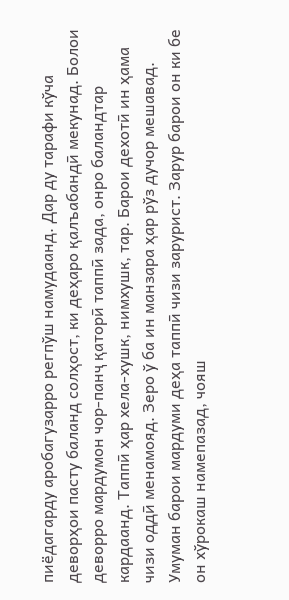пиёдагарду аробагузарро регпўш намудаанд. Дар ду тарафи кўча деворҳои пасту баланд солҳост, ки деҳаро қалъабандӣ мекунад. Болои деворро мардумон чор-панҷ қаторӣ таппӣ зада, онро баландтар кардаанд. Таппӣ ҳар хела-хушк, нимхушк, тар. Барои дехотӣ ин ҳама чизи оддӣ менамояд. Зеро ў ба ин манзара ҳар рўз дучор мешавад. Умуман барои мардуми деҳа таппӣ чизи зарурист. Зарур барои он ки бе он хўрокаш намепазад, чояш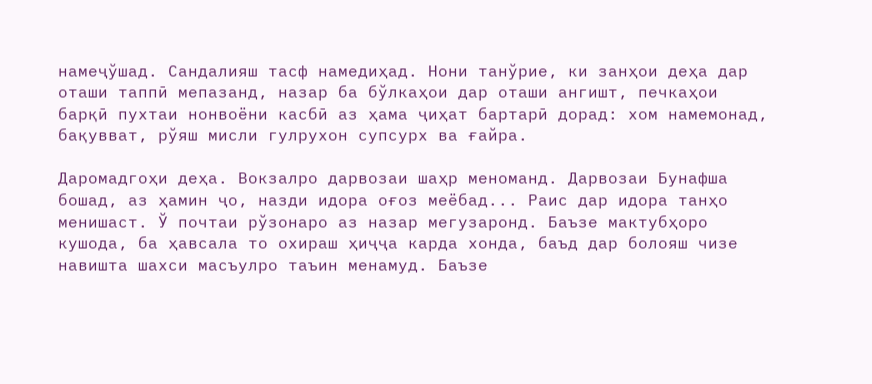намеҷўшад. Сандалияш тасф намедиҳад. Нони танўрие, ки занҳои деҳа дар оташи таппӣ мепазанд, назар ба бўлкаҳои дар оташи ангишт, печкаҳои барқӣ пухтаи нонвоёни касбӣ аз ҳама ҷиҳат бартарӣ дорад: хом намемонад, бақувват, рўяш мисли гулрухон супсурх ва ғайра.

Даромадгоҳи деҳа. Вокзалро дарвозаи шаҳр меноманд. Дарвозаи Бунафша бошад, аз ҳамин ҷо, назди идора оғоз меёбад... Раис дар идора танҳо менишаст. Ў почтаи рўзонаро аз назар мегузаронд. Баъзе мактубҳоро кушода, ба ҳавсала то охираш ҳиҷҷа карда хонда, баъд дар болояш чизе навишта шахси масъулро таъин менамуд. Баъзе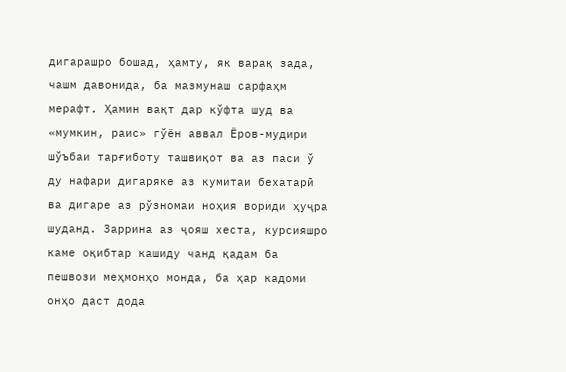дигарашро бошад, ҳамту, як варақ зада, чашм давонида, ба мазмунаш сарфаҳм мерафт. Ҳамин вақт дар кўфта шуд ва «мумкин, раис» гўён аввал Ёров-мудири шўъбаи тарғиботу ташвиқот ва аз паси ў ду нафари дигаряке аз кумитаи бехатарӣ ва дигаре аз рўзномаи ноҳия вориди ҳуҷра шуданд. Заррина аз ҷояш хеста, курсияшро каме оқибтар кашиду чанд қадам ба пешвози меҳмонҳо монда, ба ҳар кадоми онҳо даст дода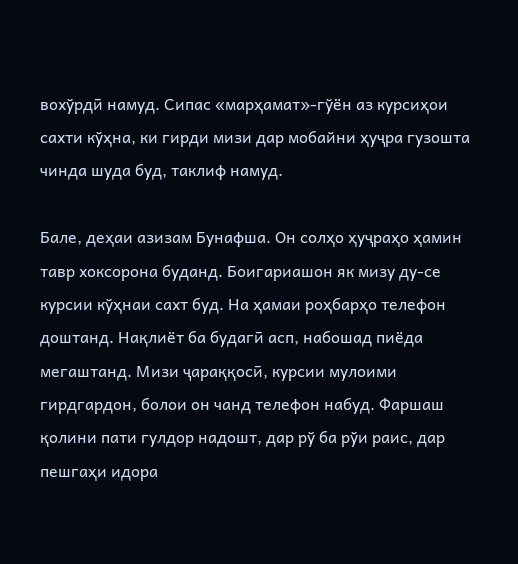вохўрдӣ намуд. Сипас «марҳамат»-гўён аз курсиҳои сахти кўҳна, ки гирди мизи дар мобайни ҳуҷра гузошта чинда шуда буд, таклиф намуд.

Бале, деҳаи азизам Бунафша. Он солҳо ҳуҷраҳо ҳамин тавр хоксорона буданд. Боигариашон як мизу ду-се курсии кўҳнаи сахт буд. На ҳамаи роҳбарҳо телефон доштанд. Нақлиёт ба будагӣ асп, набошад пиёда мегаштанд. Мизи ҷараққосӣ, курсии мулоими гирдгардон, болои он чанд телефон набуд. Фаршаш қолини пати гулдор надошт, дар рў ба рўи раис, дар пешгаҳи идора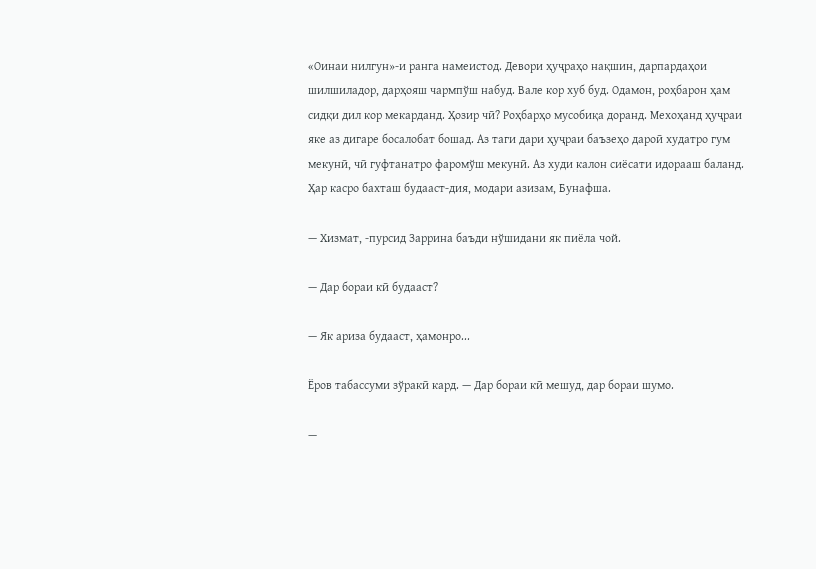«Оинаи нилгун»-и ранга намеистод. Девори ҳуҷраҳо нақшин, дарпардаҳои шилшиладор, дарҳояш чармпўш набуд. Вале кор хуб буд. Одамон, роҳбарон ҳам сидқи дил кор мекарданд. Ҳозир чӣ? Роҳбарҳо мусобиқа доранд. Мехоҳанд ҳуҷраи яке аз дигаре босалобат бошад. Аз таги дари ҳуҷраи баъзеҳо дароӣ худатро гум мекунӣ, чӣ гуфтанатро фаромўш мекунӣ. Аз худи калон сиёсати идорааш баланд. Ҳар касро бахташ будааст-дия, модари азизам, Бунафша.

— Хизмат, -пурсид Заррина баъди нўшидани як пиёла чой.

— Дар бораи кӣ будааст?

— Як ариза будааст, ҳамонро...

Ёров табассуми зўракӣ кард. — Дар бораи кӣ мешуд, дар бораи шумо.

—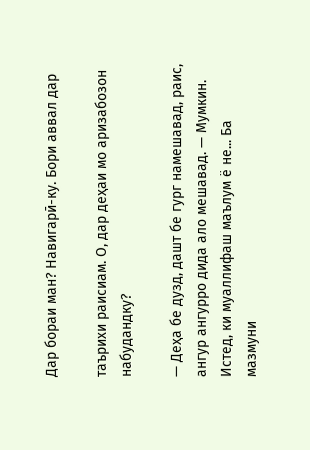Дар бораи ман? Навигарӣ-ку. Бори аввал дар

таърихи раисиам. О, дар деҳаи мо аризабозон набудандку?

— Деҳа бе дузд, дашт бе гург намешавад, раис, ангур ангурро дида ало мешавад. — Мумкин. Истед, ки муаллифаш маълум ё не... Ба мазмуни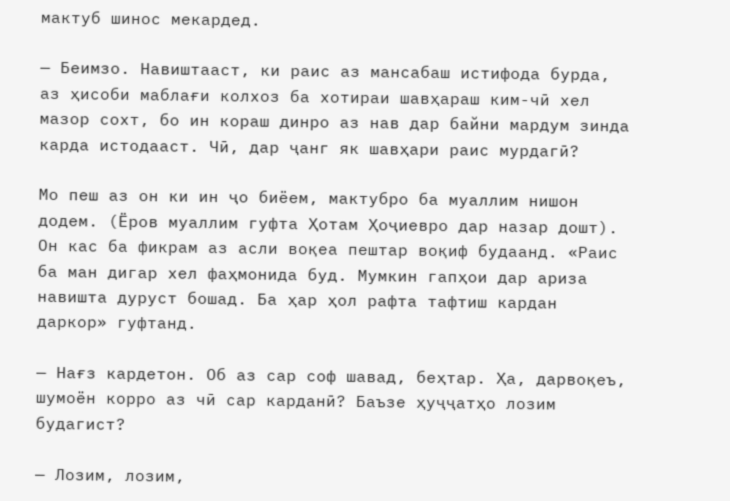мактуб шинос мекардед.

— Беимзо. Навиштааст, ки раис аз мансабаш истифода бурда, аз ҳисоби маблағи колхоз ба хотираи шавҳараш ким-чӣ хел мазор сохт, бо ин кораш динро аз нав дар байни мардум зинда карда истодааст. Чӣ, дар ҷанг як шавҳари раис мурдагӣ?

Мо пеш аз он ки ин ҷо биёем, мактубро ба муаллим нишон додем. (Ёров муаллим гуфта Ҳотам Ҳоҷиевро дар назар дошт). Он кас ба фикрам аз асли воқеа пештар воқиф будаанд. «Раис ба ман дигар хел фаҳмонида буд. Мумкин гапҳои дар ариза навишта дуруст бошад. Ба ҳар ҳол рафта тафтиш кардан даркор» гуфтанд.

— Нағз кардетон. Об аз сар соф шавад, беҳтар. Ҳа, дарвоқеъ, шумоён корро аз чӣ сар карданӣ? Баъзе ҳуҷҷатҳо лозим будагист?

— Лозим, лозим,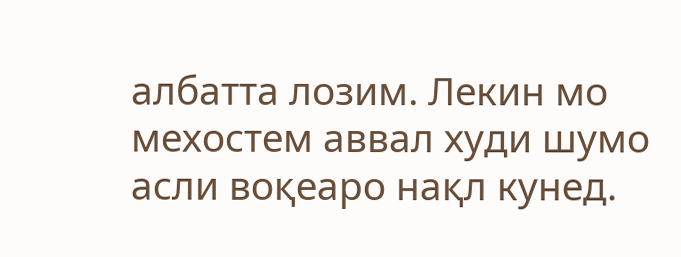албатта лозим. Лекин мо мехостем аввал худи шумо асли воқеаро нақл кунед.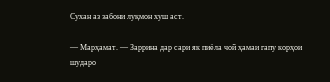Сухан аз забони луқмон хуш аст.

— Марҳамат. — Заррина дар сари як пиёла чой ҳамаи гапу корҳои шударо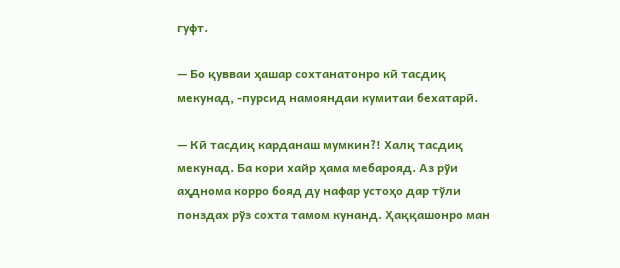гуфт.

— Бо қувваи ҳашар сохтанатонро кӣ тасдиқ мекунад, -пурсид намояндаи кумитаи бехатарӣ.

— Кӣ тасдиқ карданаш мумкин?! Халқ тасдиқ мекунад. Ба кори хайр ҳама мебарояд. Аз рўи аҳднома корро бояд ду нафар устоҳо дар тўли понздах рўз сохта тамом кунанд. Ҳаққашонро ман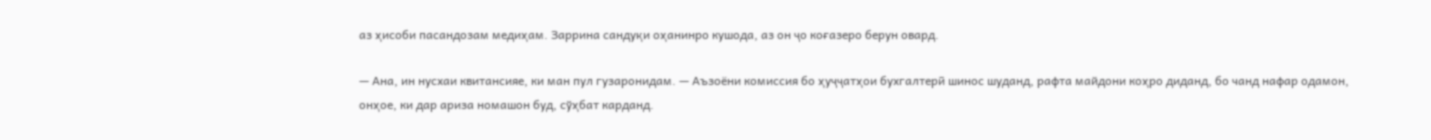аз ҳисоби пасандозам медиҳам. Заррина сандуқи оҳанинро кушода, аз он ҷо коғазеро берун овард.

— Ана, ин нусхаи квитансияе, ки ман пул гузаронидам. — Аъзоёни комиссия бо ҳуҷҷатҳои бухгалтерӣ шинос шуданд, рафта майдони коҳро диданд, бо чанд нафар одамон, онҳое, ки дар ариза номашон буд, сўҳбат карданд.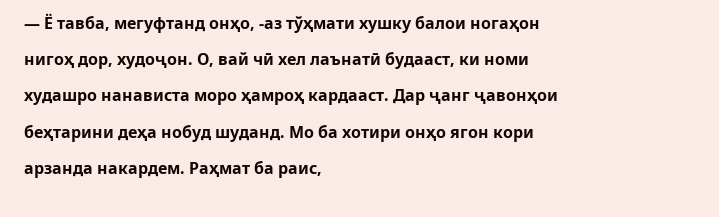— Ё тавба, мегуфтанд онҳо, -аз тўҳмати хушку балои ногаҳон нигоҳ дор, худоҷон. О, вай чӣ хел лаънатӣ будааст, ки номи худашро нанависта моро ҳамроҳ кардааст. Дар ҷанг ҷавонҳои беҳтарини деҳа нобуд шуданд. Мо ба хотири онҳо ягон кори арзанда накардем. Раҳмат ба раис,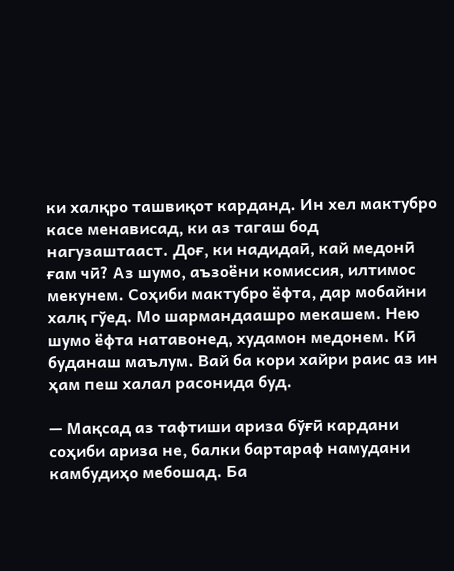ки халқро ташвиқот карданд. Ин хел мактубро касе менависад, ки аз тагаш бод нагузаштааст. Доғ, ки надидаӣ, кай медонӣ ғам чӣ? Аз шумо, аъзоёни комиссия, илтимос мекунем. Соҳиби мактубро ёфта, дар мобайни халқ гўед. Мо шармандаашро мекашем. Нею шумо ёфта натавонед, худамон медонем. Кӣ буданаш маълум. Вай ба кори хайри раис аз ин ҳам пеш халал расонида буд.

— Мақсад аз тафтиши ариза бўғӣ кардани соҳиби ариза не, балки бартараф намудани камбудиҳо мебошад. Ба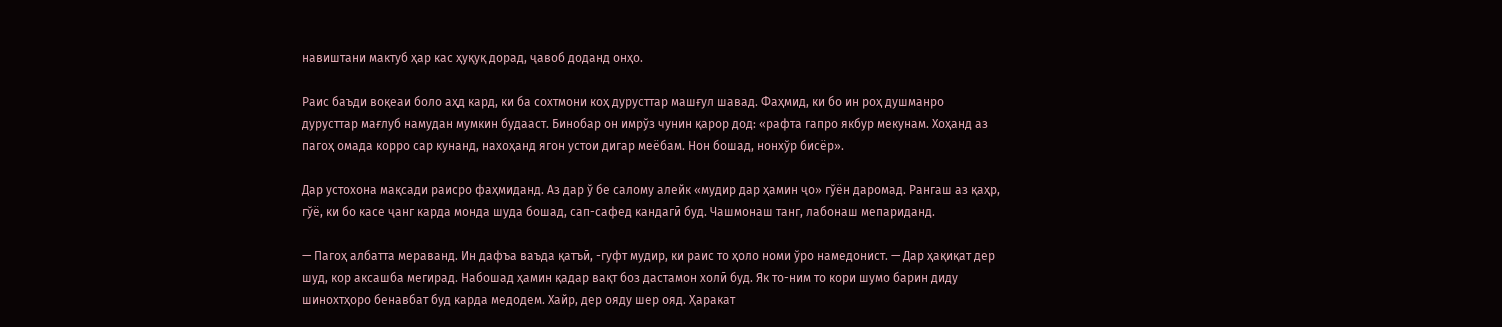навиштани мактуб ҳар кас ҳуқуқ дорад, ҷавоб доданд онҳо.

Раис баъди воқеаи боло аҳд кард, ки ба сохтмони коҳ дурусттар машғул шавад. Фаҳмид, ки бо ин роҳ душманро дурусттар мағлуб намудан мумкин будааст. Бинобар он имрўз чунин қарор дод: «рафта гапро якбур мекунам. Хоҳанд аз пагоҳ омада корро сар кунанд, нахоҳанд ягон устои дигар меёбам. Нон бошад, нонхўр бисёр».

Дар устохона мақсади раисро фаҳмиданд. Аз дар ў бе салому алейк «мудир дар ҳамин ҷо» гўён даромад. Рангаш аз қаҳр, гўё, ки бо касе ҷанг карда монда шуда бошад, сап-сафед кандагӣ буд. Чашмонаш танг, лабонаш мепариданд.

— Пагоҳ албатта мераванд. Ин дафъа ваъда қатъӣ, -гуфт мудир, ки раис то ҳоло номи ўро намедонист. — Дар ҳақиқат дер шуд, кор аксашба мегирад. Набошад ҳамин қадар вақт боз дастамон холӣ буд. Як то-ним то кори шумо барин диду шинохтҳоро бенавбат буд карда медодем. Хайр, дер ояду шер ояд. Ҳаракат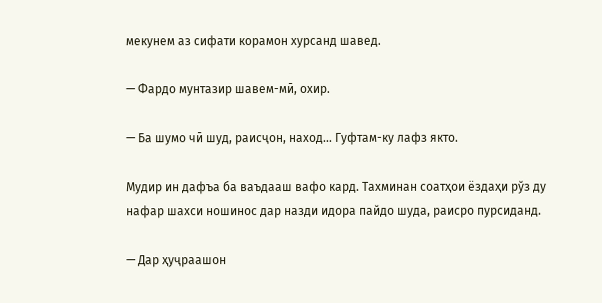мекунем аз сифати корамон хурсанд шавед.

— Фардо мунтазир шавем-мӣ, охир.

— Ба шумо чӣ шуд, раисҷон, наход... Гуфтам-ку лафз якто.

Мудир ин дафъа ба ваъдааш вафо кард. Тахминан соатҳои ёздаҳи рўз ду нафар шахси ношинос дар назди идора пайдо шуда, раисро пурсиданд.

— Дар ҳуҷраашон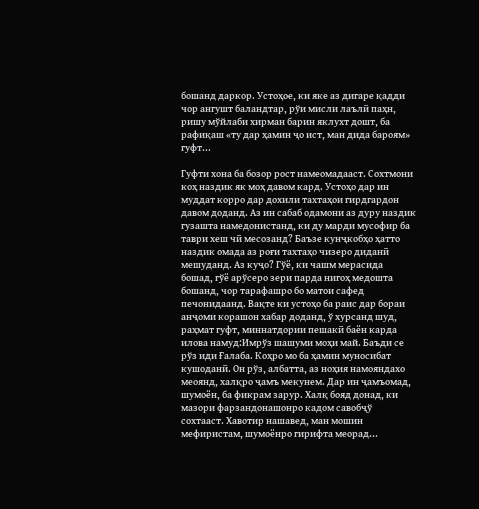бошанд даркор. Устоҳое, ки яке аз дигаре қадди чор ангушт баландтар, рўи мисли лаълӣ паҳн, ришу мўйлаби хирман барин яклухт дошт, ба рафиқаш «ту дар ҳамин ҷо ист, ман дида бароям» гуфт...

Гуфти хона ба бозор рост намеомадааст. Сохтмони коҳ наздик як моҳ давом кард. Устоҳо дар ин муддат корро дар дохили тахтаҳои гирдгардон давом доданд. Аз ин сабаб одамони аз дуру наздик гузашта намедонистанд, ки ду марди мусофир ба таври хеш чӣ месозанд? Баъзе кунҷкобҳо ҳатто наздик омада аз роғи тахтаҳо чизеро диданӣ мешуданд. Аз куҷо? Гўё, ки чашм мерасида бошад, гўё арўсеро зери парда нигоҳ медошта бошанд, чор тарафашро бо матои сафед печонидаанд. Вақте ки устоҳо ба раис дар бораи анҷоми корашон хабар доданд, ў хурсанд шуд, раҳмат гуфт, миннатдории пешакӣ баён карда илова намуд:Имрўз шашуми моҳи май. Баъди се рўз иди Ғалаба. Коҳро мо ба ҳамин муносибат кушоданӣ. Он рўз, албатта, аз ноҳия намояндахо меоянд, халқро ҷамъ мекунем. Дар ин ҷамъомад, шумоён, ба фикрам зарур. Халқ бояд донад, ки мазори фарзандонашонро кадом савобҷў сохтааст. Хавотир нашавед, ман мошин мефиристам, шумоёнро гирифта меорад...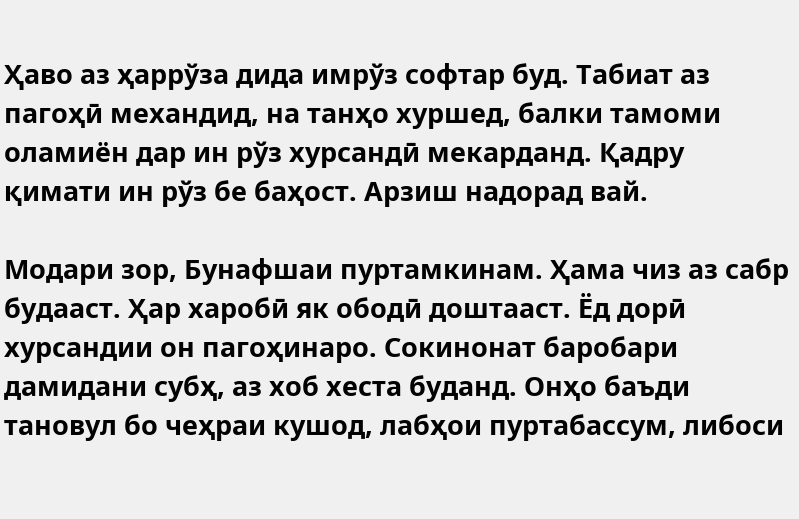Ҳаво аз ҳаррўза дида имрўз софтар буд. Табиат аз пагоҳӣ механдид, на танҳо хуршед, балки тамоми оламиён дар ин рўз хурсандӣ мекарданд. Қадру қимати ин рўз бе баҳост. Арзиш надорад вай.

Модари зор, Бунафшаи пуртамкинам. Ҳама чиз аз сабр будааст. Ҳар харобӣ як ободӣ доштааст. Ёд дорӣ хурсандии он пагоҳинаро. Сокинонат баробари дамидани субҳ, аз хоб хеста буданд. Онҳо баъди тановул бо чеҳраи кушод, лабҳои пуртабассум, либоси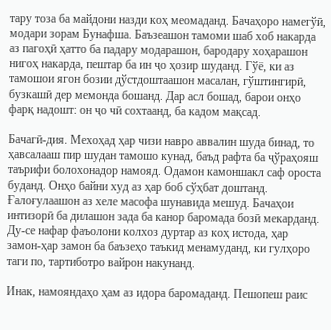тару тоза ба майдони назди коҳ меомаданд. Бачаҳоро намегўӣ, модари зорам Бунафша. Баъзеашон тамоми шаб хоб накарда аз пагоҳӣ ҳатто ба падару модарашон, бародару хоҳарашон нигоҳ накарда, пештар ба ин ҷо ҳозир шуданд. Гўё, ки аз тамошои ягон бозии дўстдоштаашон масалан, гўштингирӣ, бузкашӣ дер мемонда бошанд. Дар асл бошад, барои онҳо фарқ надошт: он ҷо чӣ сохтаанд, ба кадом мақсад.

Бачагӣ-дия. Мехоҳад ҳар чизи навро аввалин шуда бинад, то ҳавсалааш пир шудан тамошо кунад, баъд рафта ба ҷўраҳояш таърифи болохонадор намояд. Одамон камоншакл саф ороста буданд. Онҳо байни худ аз ҳар боб сўҳбат доштанд. Ғалоғулаашон аз хеле масофа шунавида мешуд. Бачаҳои интизорӣ ба дилашон зада ба канор баромада бозӣ мекарданд. Ду-се нафар фаъолони колхоз дуртар аз коҳ истода, ҳар замон-ҳар замон ба баъзеҳо таъкид менамуданд, ки гулҳоро таги по, тартиботро вайрон накунанд.

Инак, намояндаҳо ҳам аз идора баромаданд. Пешопеш раис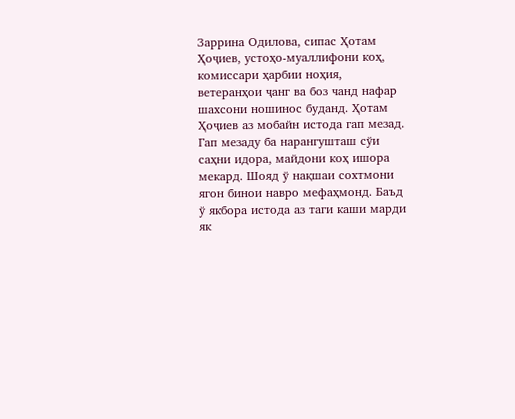Заррина Одилова, сипас Ҳотам Ҳоҷиев, устоҳо-муаллифони коҳ, комиссари ҳарбии ноҳия, ветеранҳои ҷанг ва боз чанд нафар шахсони ношинос буданд. Ҳотам Ҳоҷиев аз мобайн истода гап мезад. Гап мезаду ба нарангушташ сўи саҳни идора, майдони коҳ ишора мекард. Шояд ў нақшаи сохтмони ягон бинои навро мефаҳмонд. Баъд ў якбора истода аз таги каши марди як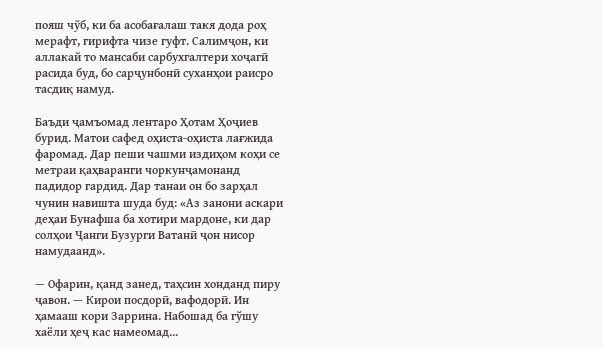пояш чўб, ки ба асобағалаш такя дода роҳ мерафт, гирифта чизе гуфт. Салимҷон, ки аллакай то мансаби сарбухгалтери хоҷагӣ расида буд, бо сарҷунбонӣ суханҳои раисро тасдиқ намуд.

Баъди ҷамъомад лентаро Ҳотам Ҳоҷиев бурид. Матои сафед оҳиста-оҳиста лағжида фаромад. Дар пеши чашми издиҳом коҳи се метраи қаҳваранги чоркунҷамонанд падидор гардид. Дар танаи он бо зарҳал чунин навишта шуда буд: «Аз занони аскари деҳаи Бунафша ба хотири мардоне, ки дар солҳои Ҷанги Бузурги Ватанӣ ҷон нисор намудаанд».

— Офарин, қанд занед, таҳсин хонданд пиру ҷавон. — Кирои посдорӣ, вафодорӣ. Ин ҳамааш кори Заррина. Набошад ба гўшу хаёли ҳеҷ кас намеомад...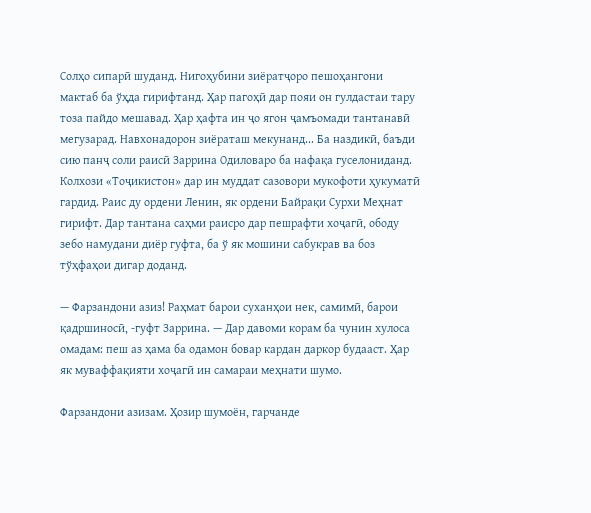Солҳо сипарӣ шуданд. Нигоҳубини зиёратҷоро пешоҳангони мактаб ба ўҳда гирифтанд. Ҳар пагоҳӣ дар пояи он гулдастаи тару тоза пайдо мешавад. Ҳар ҳафта ин ҷо ягон ҷамъомади тантанавӣ мегузарад. Навхонадорон зиёраташ мекунанд... Ба наздикӣ, баъди сию панҷ соли раисӣ Заррина Одиловаро ба нафақа гуселониданд. Колхози «Тоҷикистон» дар ин муддат сазовори мукофоти ҳукуматӣ гардид. Раис ду ордени Ленин, як ордени Байрақи Сурхи Меҳнат гирифт. Дар тантана саҳми раисро дар пешрафти хоҷагӣ, ободу зебо намудани диёр гуфта, ба ў як мошини сабукрав ва боз тўҳфаҳои дигар доданд.

— Фарзандони азиз! Раҳмат барои суханҳои нек, самимӣ, барои қадршиносӣ, -гуфт Заррина. — Дар давоми корам ба чунин хулоса омадам: пеш аз ҳама ба одамон бовар кардан даркор будааст. Ҳар як муваффақияти хоҷагӣ ин самараи меҳнати шумо.

Фарзандони азизам. Ҳозир шумоён, гарчанде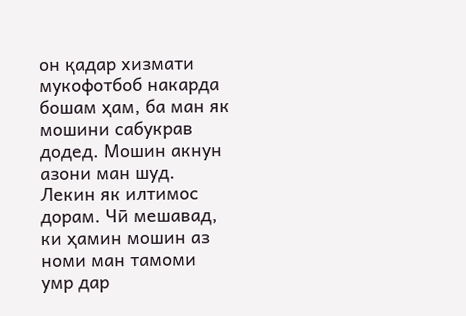он қадар хизмати мукофотбоб накарда бошам ҳам, ба ман як мошини сабукрав додед. Мошин акнун азони ман шуд. Лекин як илтимос дорам. Чӣ мешавад, ки ҳамин мошин аз номи ман тамоми умр дар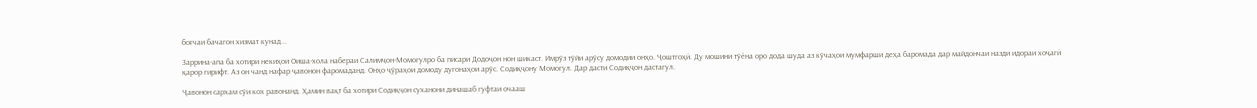боғчаи бачагон хизмат кунад...

Заррина-апа ба хотири некиҳои Оиша-хола набераи Салимҷон-Момогулро ба писари Додоҷон нон шикаст. Имрўз тўйи арўсу домодии онҳо. Ҷоштгоҳӣ. Ду мошини тўёна оро дода шуда аз кўчаҳои мумфарши деҳа баромада дар майдончаи назди идораи хоҷагӣ қарор гирифт. Аз он чанд нафар ҷавонон фаромаданд. Онҳо ҷўраҳои домоду дугонаҳои арўс. Содиқҷону Момогул. Дар дасти Содиқҷон дастагул.

Ҷавонон сархам сўи кох равонанд. Ҳамин вақт ба хотири Содиқҷон суханони динашаб гуфтаи очааш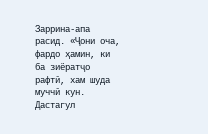Заррина-апа расид. «Ҷони оча, фардо ҳамин, ки ба зиёратҷо рафтӣ, хам шуда муччӣ кун. Дастагул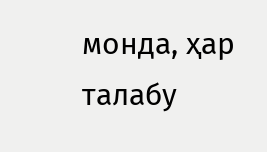монда, ҳар талабу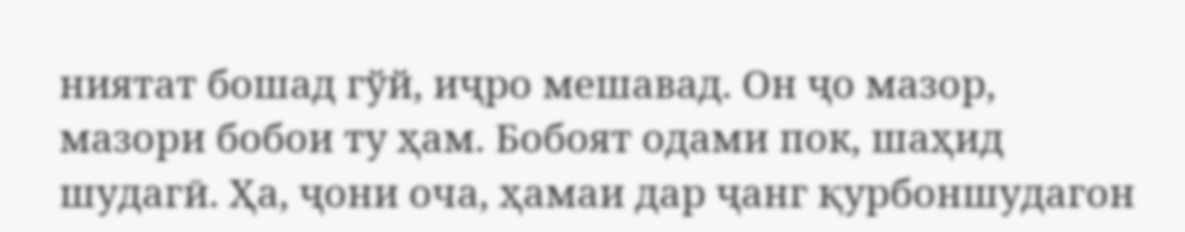ниятат бошад гўй, иҷро мешавад. Он ҷо мазор, мазори бобои ту ҳам. Бобоят одами пок, шаҳид шудагӣ. Ҳа, ҷони оча, ҳамаи дар ҷанг қурбоншудагон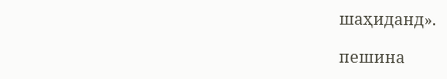шаҳиданд».

пешина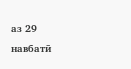аз 29
навбатӣ